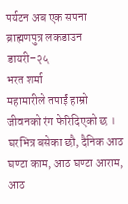पर्यटन अब एक सपना
ब्राह्मणपुत्र लकडाउन डायरी–२५
भरत शर्मा
महामारीले तपाईं हाम्रो जीवनको रंग फेरिदिएको छ । घरभित्र बसेका छौ, दैनिक आठ घण्टा काम, आठ घण्टा आराम, आठ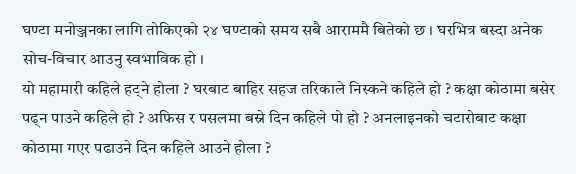घण्टा मनोञ्जनका लागि तोकिएको २४ घण्टाको समय सबै आराममै बितेको छ । घरभित्र बस्दा अनेक सोच-विचार आउनु स्वभाविक हो ।
यो महामारी कहिले हट्ने होला ? घरबाट बाहिर सहज तरिकाले निस्कने कहिले हो ? कक्षा कोठामा बसेर पढ्न पाउने कहिले हो ? अफिस र पसलमा बस्ने दिन कहिले पो हो ? अनलाइनको चटारोबाट कक्षा कोठामा गएर पढाउने दिन कहिले आउने होला ?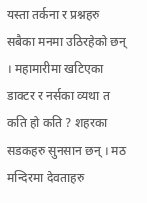यस्ता तर्कना र प्रश्नहरु सबैका मनमा उठिरहेको छन् । महामारीमा खटिएका डाक्टर र नर्सका व्यथा त कति हो कति ? शहरका सडकहरु सुनसान छन् । मठ मन्दिरमा देवताहरु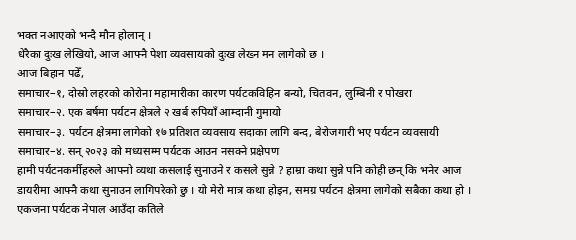भक्त नआएको भन्दै मौन होलान् ।
धेरैका दुःख लेखियो, आज आफ्नै पेशा व्यवसायको दुःख लेख्न मन लागेको छ ।
आज बिहान पढेँ,
समाचार–१, दोस्रो लहरको कोरोना महामारीका कारण पर्यटकविहिन बन्यो, चितवन, लुम्बिनी र पोखरा
समाचार–२. एक बर्षमा पर्यटन क्षेत्रले २ खर्ब रुपियाँ आम्दानी गुमायो
समाचार–३. पर्यटन क्षेत्रमा लागेको १७ प्रतिशत व्यवसाय सदाका लागि बन्द, बेरोजगारी भए पर्यटन व्यवसायी
समाचार–४. सन् २०२३ को मध्यसम्म पर्यटक आउन नसक्ने प्रक्षेपण
हामी पर्यटनकर्मीहरुले आफ्नो व्यथा कसलाई सुनाउने र कसले सुन्ने ? हाम्रा कथा सुन्ने पनि कोही छन् कि भनेर आज डायरीमा आफ्नै कथा सुनाउन लागिपरेको छु । यो मेरो मात्र कथा होइन, समग्र पर्यटन क्षेत्रमा लागेको सबैका कथा हो ।
एकजना पर्यटक नेपाल आउँदा कतिले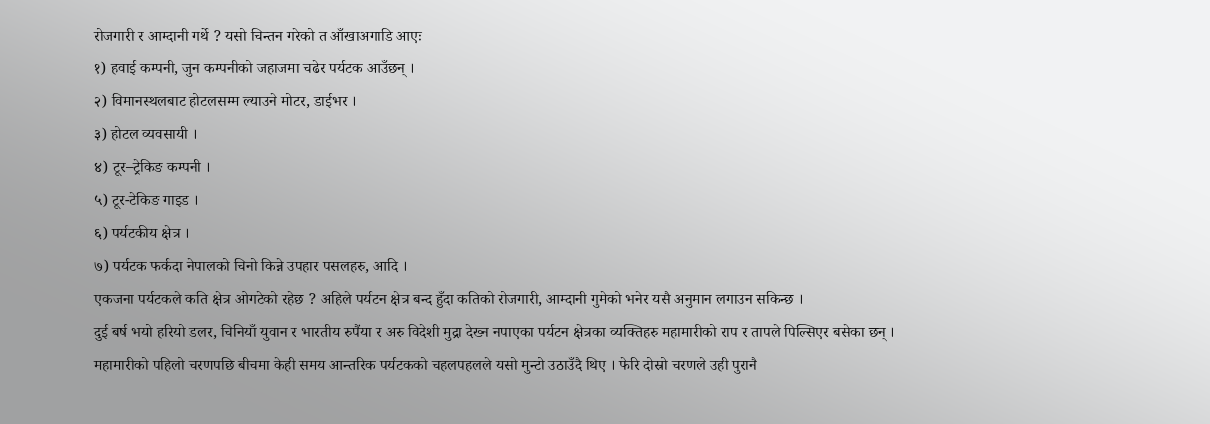रोजगारी र आम्दानी गर्थे ? यसो चिन्तन गरेको त आँखाअगाडि आएः
१) हवाई कम्पनी, जुन कम्पनीको जहाजमा चढेर पर्यटक आउँछन् ।
२) विमानस्थलबाट होटलसम्म ल्याउने मोटर, डाईभर ।
३) होटल व्यवसायी ।
४) टूर–ट्रेकिङ कम्पनी ।
५) टूर-टेकिङ गाइड ।
६) पर्यटकीय क्षेत्र ।
७) पर्यटक फर्कदा नेपालको चिनो किन्ने उपहार पसलहरु, आदि ।
एकजना पर्यटकले कति क्षेत्र ओगटेको रहेछ ? अहिले पर्यटन क्षेत्र बन्द हुँदा कतिको रोजगारी, आम्दानी गुमेको भनेर यसै अनुमान लगाउन सकिन्छ ।
दुई बर्ष भयो हरियो डलर, चिनियाँ युवान र भारतीय रुपैंया र अरु विदेशी मुद्रा देख्न नपाएका पर्यटन क्षेत्रका व्यक्तिहरु महामारीको राप र तापले पिल्सिएर बसेका छन् ।
महामारीको पहिलो चरणपछि बीचमा केही समय आन्तरिक पर्यटकको चहलपहलले यसो मुन्टो उठाउँदै थिए । फेरि दोस्रो चरणले उही पुरानै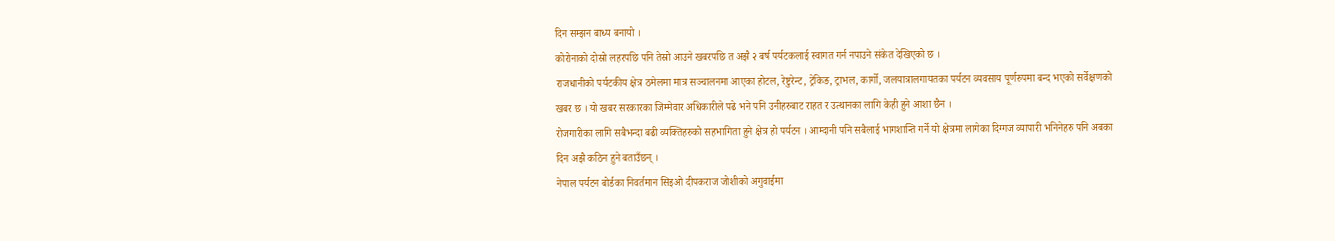दिन सम्झन बाध्य बनायो ।
कोरोनाको दोस्रो लहरपछि पनि तेस्रो आउने खबरपछि त अझै २ बर्ष पर्यटकलाई स्वागत गर्न नपाउने संकेत देखिएको छ ।
राजधानीको पर्यटकीय क्षेत्र ठमेलमा मात्र सञ्चालनमा आएका होटल, रेष्टुरेन्ट, ट्रेकिङ, ट्राभल, कार्गो, जलयात्रालगायतका पर्यटन व्यवसाय पूर्णरुपमा बन्द भएको सर्वेक्षणको खबर छ । यो खबर सरकारका जिम्मेवार अधिकारीले पढे भने पनि उनीहरुबाट राहत र उत्थानका लागि केही हुने आशा छैन ।
रोजगारीका लागि सबैभन्दा बढी व्यक्तिहरुको सहभागिता हुने क्षेत्र हो पर्यटन । आम्दानी पनि सबैलाई भागशान्ति गर्ने यो क्षेत्रमा लागेका दिग्गज व्यापारी भनिनेहरु पनि अबका दिन अझै कठिन हुने बताउँछन् ।
नेपाल पर्यटन बोर्डका निवर्तमान सिइओ दीपकराज जोशीको अगुवाईमा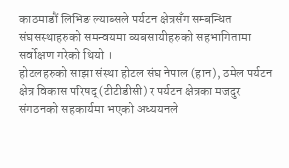काठमाडौं लिभिङ ल्याब्सले पर्यटन क्षेत्रसँग सम्बन्धित संघसस्थाहरुको समन्वयमा व्यबसायीहरुको सहभागितामा सर्वोक्षण गरेको थियो ।
होटलहरुको साझा संस्था होटल संघ नेपाल (हान), ठमेल पर्यटन क्षेत्र विकास परिषद् (टीटीडीसी) र पर्यटन क्षेत्रका मजदुर संगठनको सहकार्यमा भएको अध्ययनले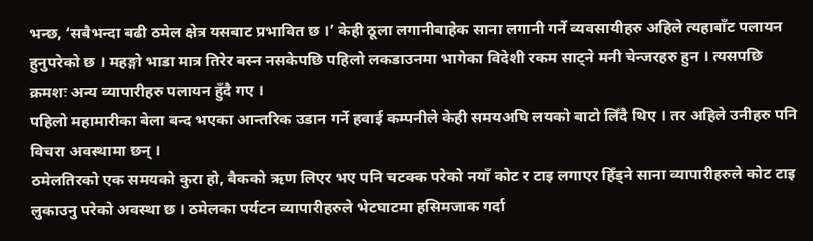भन्छ, ‘सबैभन्दा बढी ठमेल क्षेत्र यसबाट प्रभावित छ ।’ केही ठूला लगानीबाहेक साना लगानी गर्ने व्यवसायीहरु अहिले त्यहाबाँट पलायन हुनुपरेको छ । महङ्गो भाडा मात्र तिरेर बस्न नसकेपछि पहिलो लकडाउनमा भागेका विदेशी रकम साट्ने मनी चेन्जरहरु हुन । त्यसपछि क्रमशः अन्य व्यापारीहरु पलायन हुँदै गए ।
पहिलो महामारीका बेला बन्द भएका आन्तरिक उडान गर्ने हवाई कम्पनीले केही समयअघि लयको बाटो लिँदै थिए । तर अहिले उनीहरु पनि विचरा अवस्थामा छन् ।
ठमेलतिरको एक समयको कुरा हो, बैकको ऋण लिएर भए पनि चटक्क परेको नयाँ कोट र टाइ लगाएर हिँड्ने साना व्यापारीहरुले कोट टाइ लुकाउनु परेको अवस्था छ । ठमेलका पर्यटन व्यापारीहरुले भेटघाटमा हसिमजाक गर्दा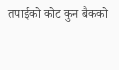तपाईको कोट कुन बैकको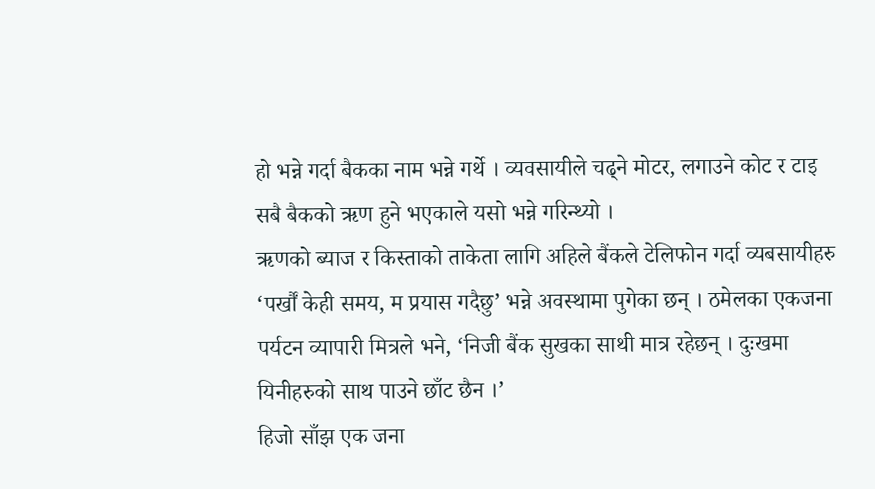हो भन्ने गर्दा बैकका नाम भन्ने गर्थे । व्यवसायीले चढ्ने मोटर, लगाउने कोट र टाइ सबै बैकको ऋण हुने भएकाले यसो भन्ने गरिन्थ्यो ।
ऋणको ब्याज र किस्ताको ताकेता लागि अहिले बैंकले टेलिफोन गर्दा व्यबसायीहरु ‘पर्खौं केही समय, म प्रयास गदैछु’ भन्ने अवस्थामा पुगेका छन् । ठमेलका एकजना पर्यटन व्यापारी मित्रले भने, ‘निजी बैंक सुखका साथी मात्र रहेछन् । दुःखमा यिनीहरुको साथ पाउने छाँट छैन ।’
हिजो साँझ एक जना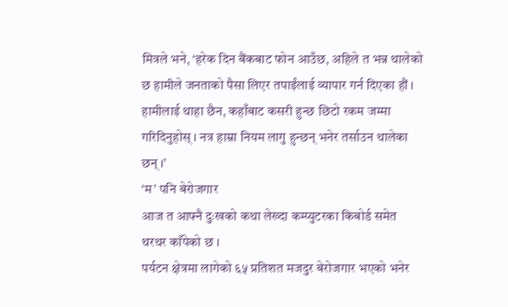मित्रले भने, ‘हरेक दिन बैंकबाट फोन आउँछ, अहिले त भन्न थालेको छ हामीले जनताको पैसा लिएर तपाईंलाई व्यापार गर्न दिएका हौं । हामीलाई थाहा छैन, कहाँबाट कसरी हुन्छ छिटो रकम जम्मा गरिदिनुहोस् । नत्र हाम्रा नियम लागु हुन्छन् भनेर तर्साउन थालेका छन् ।’
‘म’ पनि बेरोजगार
आज त आफ्नै दुःखको कथा लेख्दा कम्प्युटरका किबोर्ड समेत थरथर काँपेको छ ।
पर्यटन क्षेत्रमा लागेको ६५ प्रतिशत मजदुर बेरोजगार भएको भनेर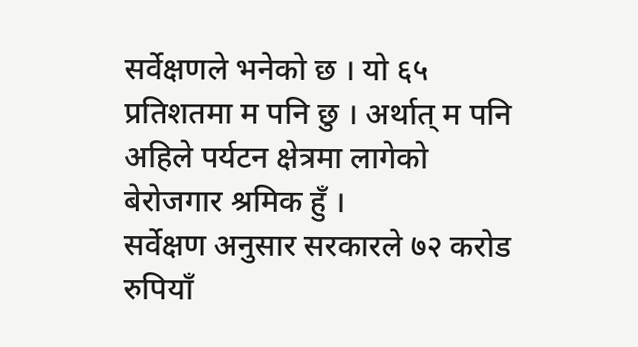सर्वेक्षणले भनेको छ । यो ६५ प्रतिशतमा म पनि छु । अर्थात् म पनि अहिले पर्यटन क्षेत्रमा लागेको बेरोजगार श्रमिक हुँ ।
सर्वेक्षण अनुसार सरकारले ७२ करोड रुपियाँ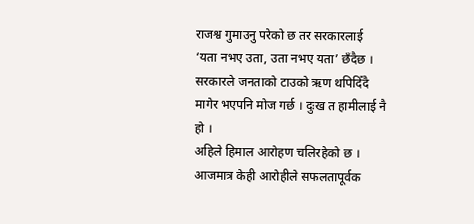राजश्व गुमाउनु परेको छ तर सरकारलाई ‘यता नभए उता, उता नभए यता’ छँदैछ । सरकारले जनताको टाउको ऋण थपिदिँदै मागेर भएपनि मोज गर्छ । दुःख त हामीलाई नै हो ।
अहिले हिमाल आरोहण चलिरहेको छ । आजमात्र केही आरोहीले सफलतापूर्वक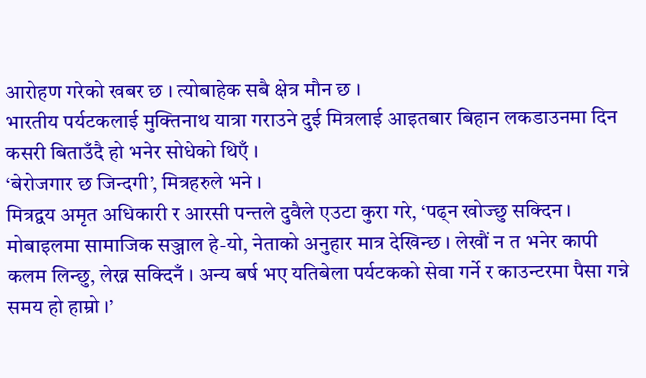आरोहण गरेको खबर छ । त्योबाहेक सबै क्षेत्र मौन छ ।
भारतीय पर्यटकलाई मुक्तिनाथ यात्रा गराउने दुई मित्रलाई आइतबार बिहान लकडाउनमा दिन कसरी बिताउँदै हो भनेर सोधेको थिएँ ।
‘बेरोजगार छ जिन्दगी’, मित्रहरुले भने ।
मित्रद्वय अमृत अधिकारी र आरसी पन्तले दुवैले एउटा कुरा गरे, ‘पढ्न खोज्छु सक्दिन । मोबाइलमा सामाजिक सञ्जाल हे-यो, नेताको अनुहार मात्र देखिन्छ । लेखौं न त भनेर कापी कलम लिन्छु, लेख्न सक्दिनँ । अन्य बर्ष भए यतिबेला पर्यटकको सेवा गर्ने र काउन्टरमा पैसा गन्ने समय हो हाम्रो ।’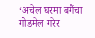‘अचेल घरमा बगैंचा गोडमेल गरेर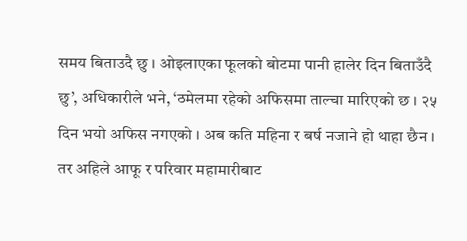समय बिताउदै छु । ओइलाएका फूलको बोटमा पानी हालेर दिन बिताउँदै छु’, अधिकारीले भने, ‘ठमेलमा रहेको अफिसमा ताल्चा मारिएको छ । २५ दिन भयो अफिस नगएको । अब कति महिना र बर्ष नजाने हो थाहा छैन । तर अहिले आफू र परिवार महामारीबाट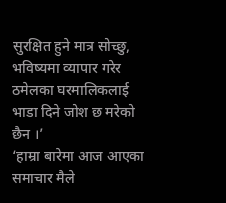सुरक्षित हुने मात्र सोच्छु, भविष्यमा व्यापार गरेर ठमेलका घरमालिकलाई भाडा दिने जोश छ मरेको छैन ।’
‘हाम्रा बारेमा आज आएका समाचार मैले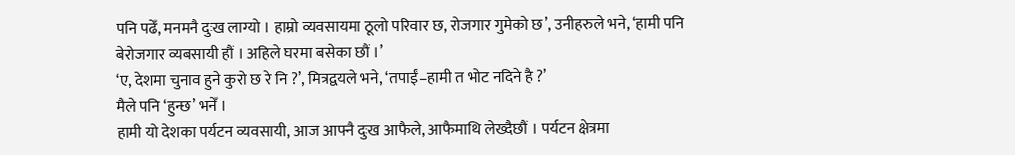पनि पढेँ, मनमनै दुःख लाग्यो । हाम्रो व्यवसायमा ठूलो परिवार छ, रोजगार गुमेको छ’, उनीहरुले भने, ‘हामी पनि बेरोजगार व्यबसायी हौं । अहिले घरमा बसेका छौं ।’
‘ए, देशमा चुनाव हुने कुरो छ रे नि ?’, मित्रद्वयले भने, ‘तपाईं–हामी त भोट नदिने है ?’
मैले पनि ‘हुन्छ’ भनेँ ।
हामी यो देशका पर्यटन व्यवसायी, आज आफ्नै दुःख आफैले, आफैमाथि लेख्दैछौं । पर्यटन क्षेत्रमा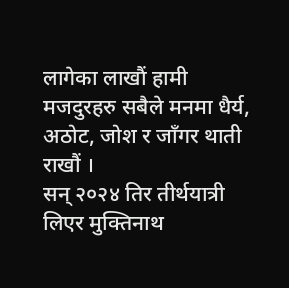लागेका लाखौं हामी मजदुरहरु सबैले मनमा धैर्य, अठोट, जोश र जाँगर थाती राखौं ।
सन् २०२४ तिर तीर्थयात्री लिएर मुक्तिनाथ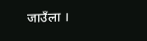जाउँला ।